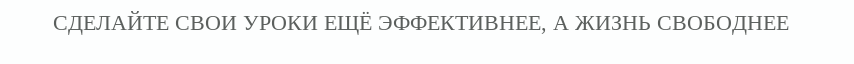СДЕЛАЙТЕ СВОИ УРОКИ ЕЩЁ ЭФФЕКТИВНЕЕ, А ЖИЗНЬ СВОБОДНЕЕ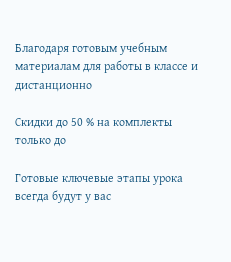Благодаря готовым учебным материалам для работы в классе и дистанционно

Скидки до 50 % на комплекты
только до

Готовые ключевые этапы урока всегда будут у вас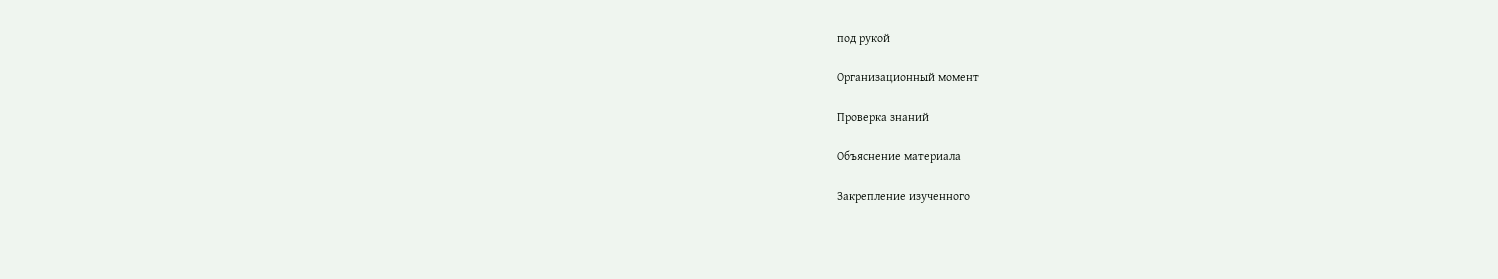под рукой

Организационный момент

Проверка знаний

Объяснение материала

Закрепление изученного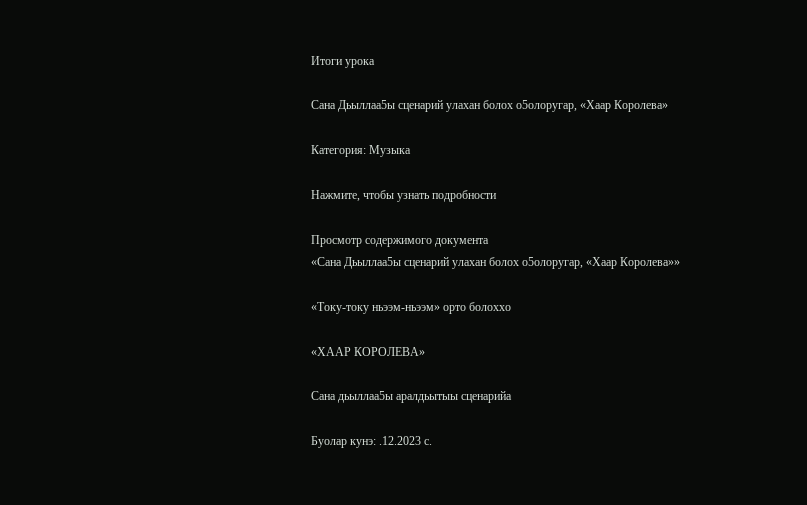Итоги урока

Сана Дьыллаа5ы сценарий улахан болох о5олоругар, «Хаар Королева»

Категория: Музыка

Нажмите, чтобы узнать подробности

Просмотр содержимого документа
«Сана Дьыллаа5ы сценарий улахан болох о5олоругар, «Хаар Королева»»

«Току-току ньээм-ньээм» орто болоххо

«ХААР КОРОЛЕВА»

Сана дьыллаа5ы аралдьытыы сценарийа

Буолар кунэ: .12.2023 с.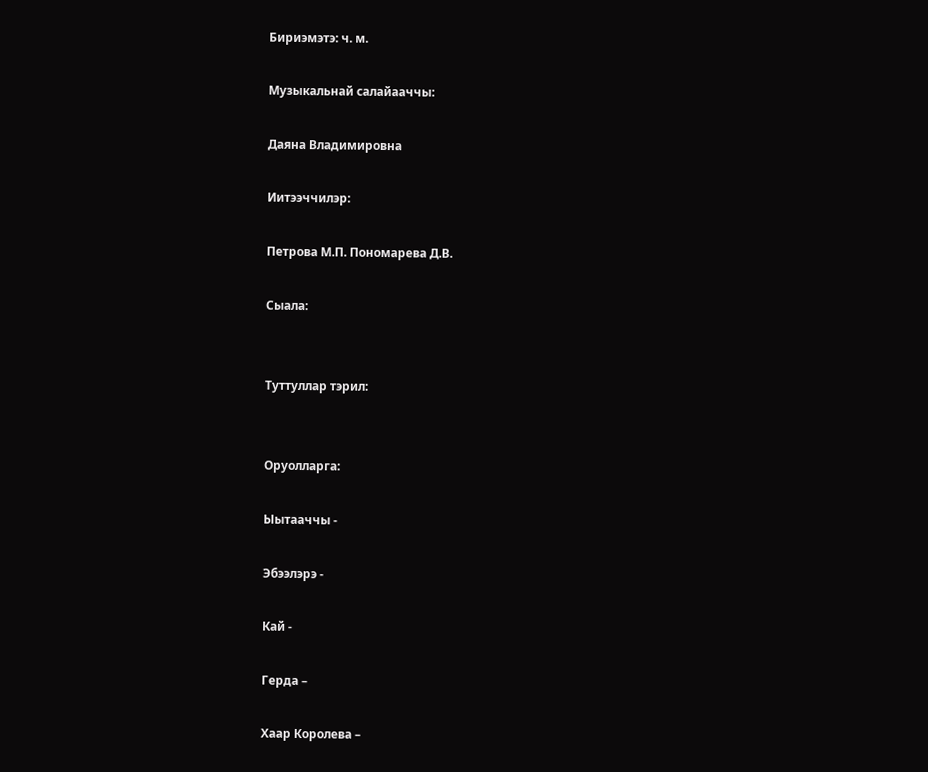Бириэмэтэ: ч. м.

Музыкальнай салайааччы:

Даяна Владимировна

Иитээччилэр:

Петрова М.П. Пономарева Д.В.

Сыала:


Туттуллар тэрил:


Оруолларга:

Ыытааччы -

Эбээлэрэ -

Кай -

Герда –

Хаар Королева –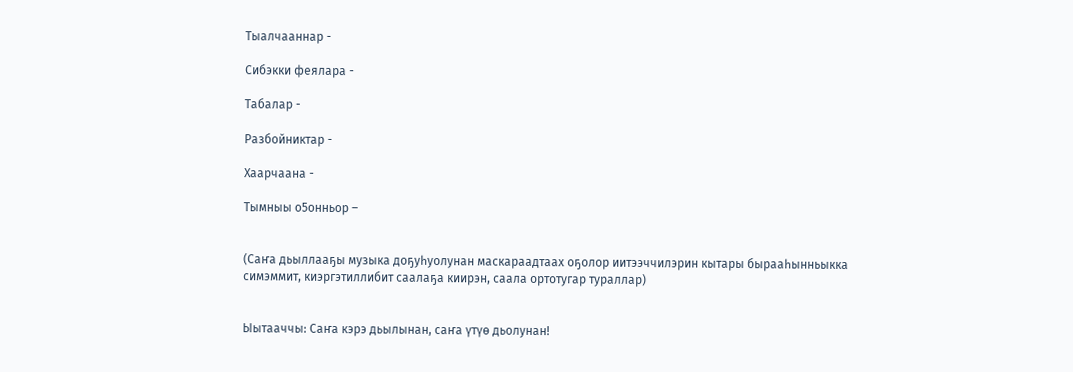Тыалчааннар -

Сибэкки феялара -

Табалар -

Разбойниктар -

Хаарчаана -

Тымныы о5онньор –


(Саҥа дьыллааҕы музыка доҕуһуолунан маскараадтаах оҕолор иитээччилэрин кытары бырааһынньыкка симэммит, киэргэтиллибит саалаҕа киирэн, саала ортотугар тураллар)


Ыытааччы: Саҥа кэрэ дьылынан, саҥа үтүө дьолунан!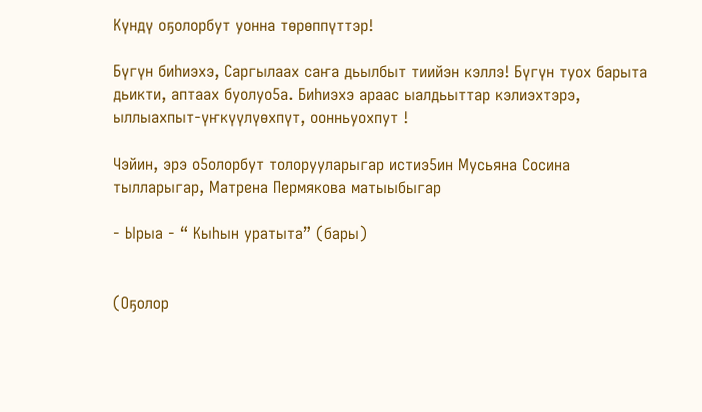Күндү оҕолорбут уонна төрөппүттэр!

Бүгүн биһиэхэ, Саргылаах саҥа дьылбыт тиийэн кэллэ! Бүгүн туох барыта дьикти, аптаах буолуо5а. Биһиэхэ араас ыалдьыттар кэлиэхтэрэ, ыллыахпыт-үҥкүүлүөхпүт, оонньуохпут !

Чэйин, эрэ о5олорбут толорууларыгар истиэ5ин Мусьяна Сосина тылларыгар, Матрена Пермякова матыыбыгар

- Ырыа - “ Кыһын уратыта” (бары)


(Оҕолор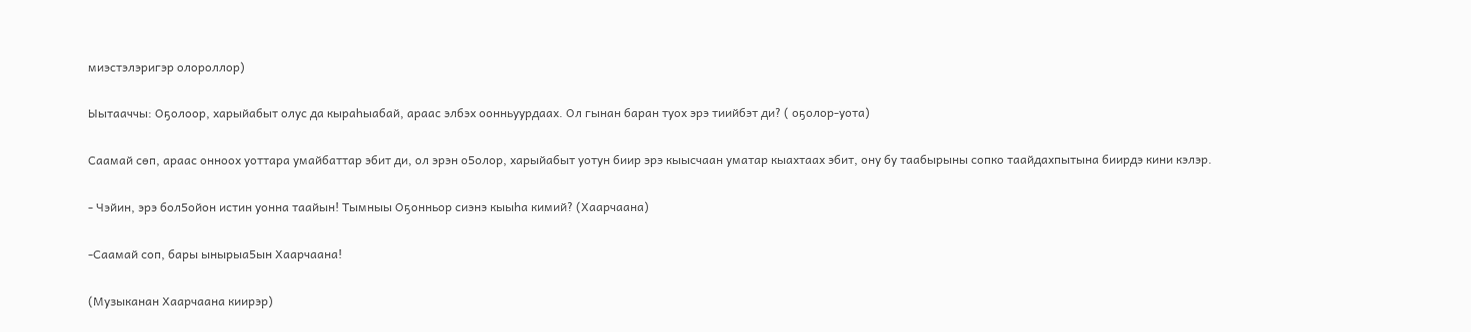миэстэлэригэр олороллор)

Ыытааччы: Оҕолоор, харыйабыт олус да кыраһыабай, араас элбэх оонньуурдаах. Ол гынан баран туох эрэ тиийбэт ди? ( оҕолор-уота)

Саамай сөп, араас онноох уоттара умайбаттар эбит ди, ол эрэн о5олор, харыйабыт уотун биир эрэ кыысчаан уматар кыахтаах эбит, ону бу таабырыны сопко таайдахпытына биирдэ кини кэлэр.

- Чэйин, эрэ бол5ойон истин уонна таайын! Тымныы Оҕонньор сиэнэ кыыһа кимий? (Хаарчаана)

-Саамай соп, бары ынырыа5ын Хаарчаана!

(Музыканан Хаарчаана киирэр)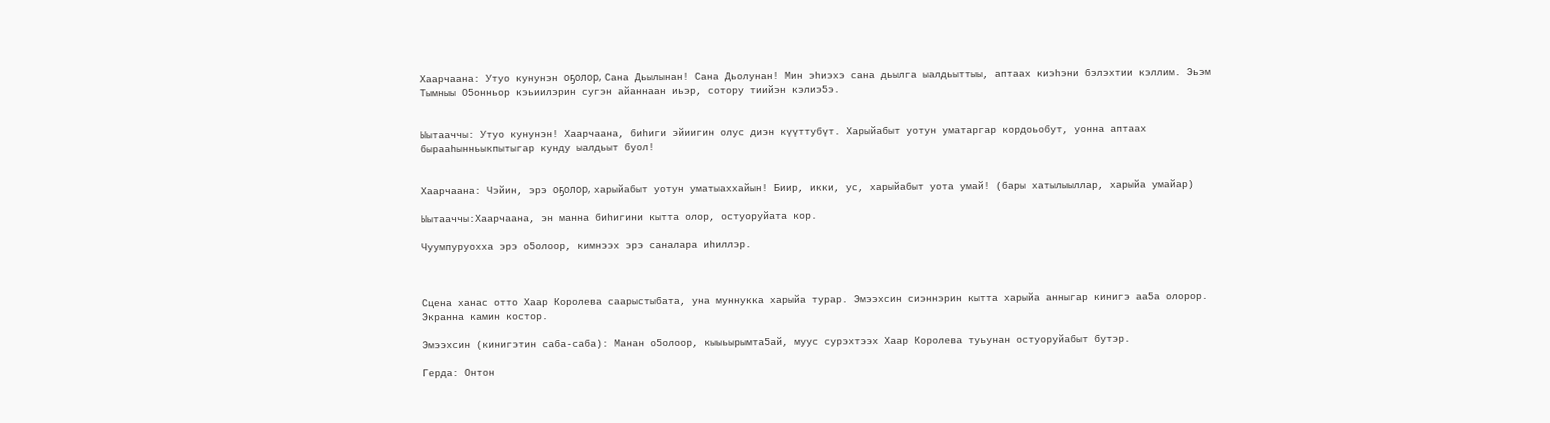Хаарчаана: Утуо кунунэн оҕолор, Сана Дьылынан! Сана Дьолунан! Мин эһиэхэ сана дьылга ыалдьыттыы, аптаах киэһэни бэлэхтии кэллим. Эьэм Тымныы О5онньор кэьиилэрин сугэн айаннаан иьэр, сотору тиийэн кэлиэ5э.


Ыытааччы: Утуо кунунэн! Хаарчаана, биһиги эйиигин олус диэн күүттубүт. Харыйабыт уотун уматаргар кордоьобут, уонна аптаах бырааһынньыкпытыгар кунду ыалдьыт буол!


Хаарчаана: Чэйин, эрэ оҕолор, харыйабыт уотун уматыаххайын! Биир, икки, ус, харыйабыт уота умай! (бары хатылыыллар, харыйа умайар)

Ыытааччы:Хаарчаана, эн манна биһигини кытта олор, остуоруйата кор.

Чуумпуруохха эрэ о5олоор, кимнээх эрэ саналара иһиллэр.



Сцена ханас отто Хаар Королева саарыстыбата, уна муннукка харыйа турар. Эмээхсин сиэннэрин кытта харыйа анныгар кинигэ аа5а олорор. Экранна камин костор.

Эмээхсин (кинигэтин саба-саба): Манан о5олоор, кыыьырымта5ай, муус сурэхтээх Хаар Королева туьунан остуоруйабыт бутэр.

Герда: Онтон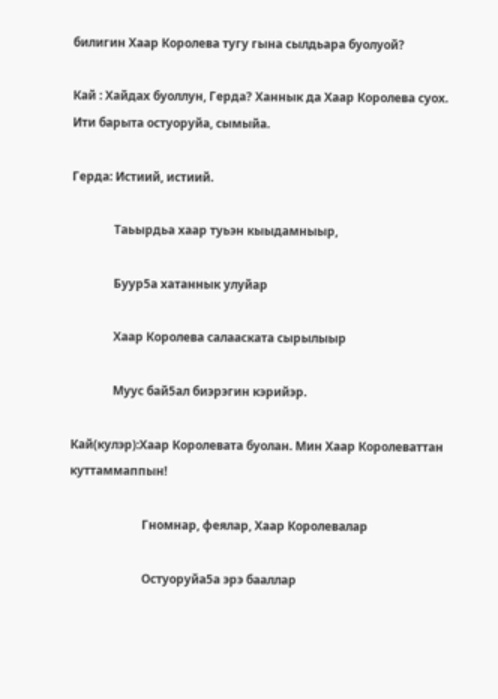билигин Хаар Королева тугу гына сылдьара буолуой?

Кай : Хайдах буоллун, Герда? Ханнык да Хаар Королева суох. Ити барыта остуоруйа, сымыйа.

Герда: Истиий, истиий.

              Таьырдьа хаар туьэн кыыдамныыр,

              Буур5а хатаннык улуйар

              Хаар Королева салааската сырылыыр

              Муус бай5ал биэрэгин кэрийэр.

Кай(кулэр):Хаар Королевата буолан. Мин Хаар Королеваттан куттаммаппын!

                        Гномнар, феялар, Хаар Королевалар

                        Остуоруйа5а эрэ бааллар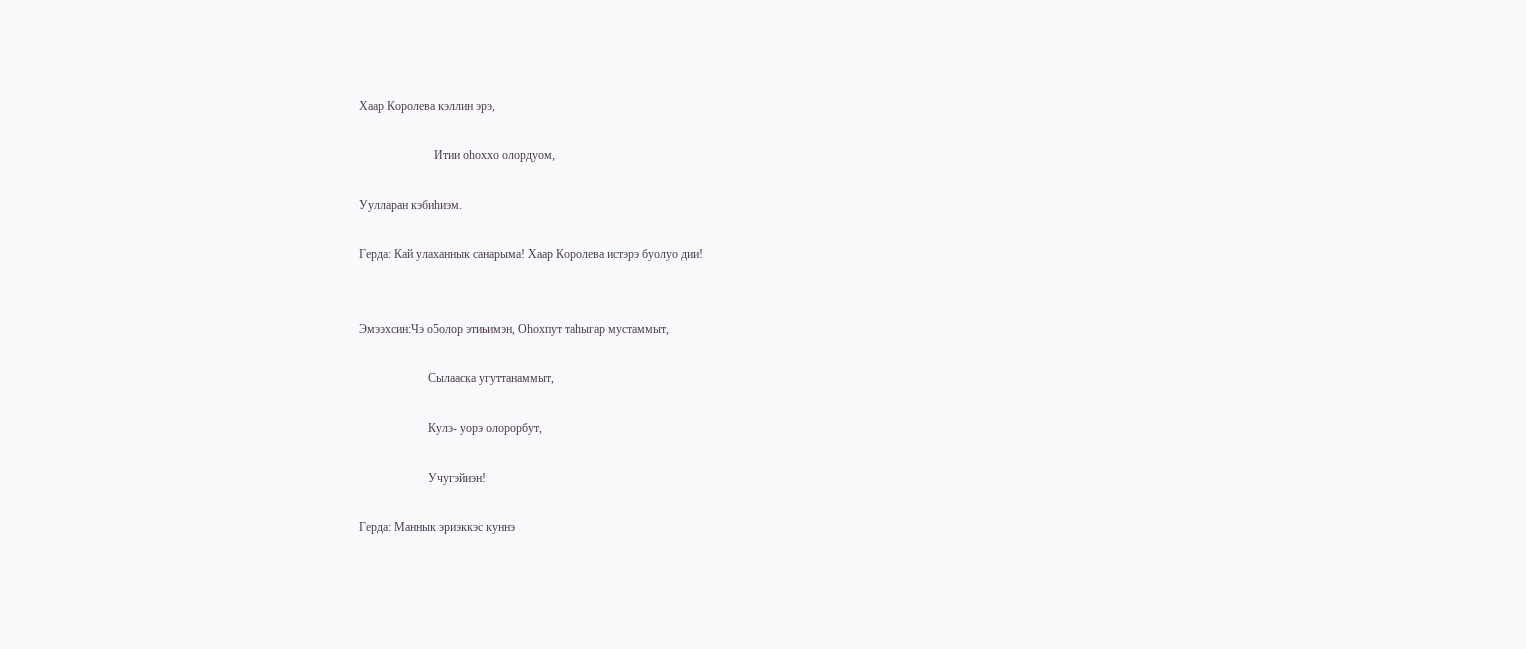Хаар Королева кэллин эрэ,

                         Итии оhоххо олордуом,

Уулларан кэбиhиэм.

Герда: Кай улаханнык санарыма! Хаар Королева истэрэ буолуо дии!


Эмээхсин:Чэ о5олор этиьимэн, Оhохпут таhыгар мустаммыт,

                       Сылааска угуттанаммыт,

                       Кулэ- уорэ олорорбут,

                       Учугэйиэн!

Герда: Маннык эриэккэс куннэ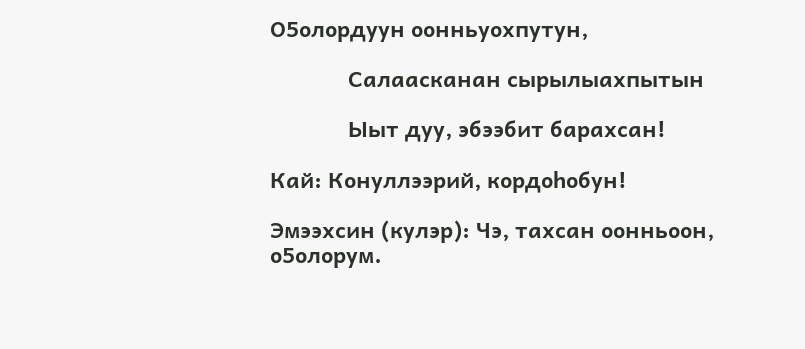О5олордуун оонньуохпутун,

             Салаасканан сырылыахпытын

             Ыыт дуу, эбээбит барахсан!

Кай: Конуллээрий, кордоhобун!

Эмээхсин (кулэр): Чэ, тахсан оонньоон, о5олорум.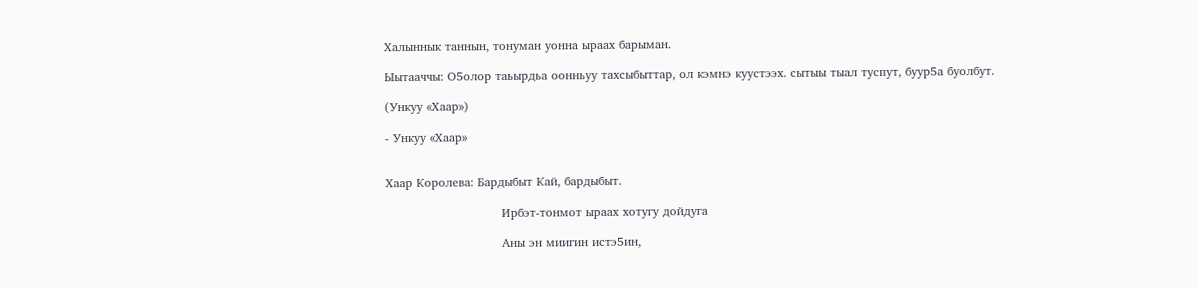Халыннык таннын, тонуман уонна ыраах барыман.

Ыытааччы: О5олор таьырдьа оонньуу тахсыбыттар, ол кэмнэ куустээх. сытыы тыал туспут, буур5а буолбут.

(Ункуу «Хаар»)

- Ункуу «Хаар»


Хаар Королева: Бардыбыт Кай, бардыбыт.

                             Ирбэт-тонмот ыраах хотугу дойдуга

                             Аны эн миигин истэ5ин,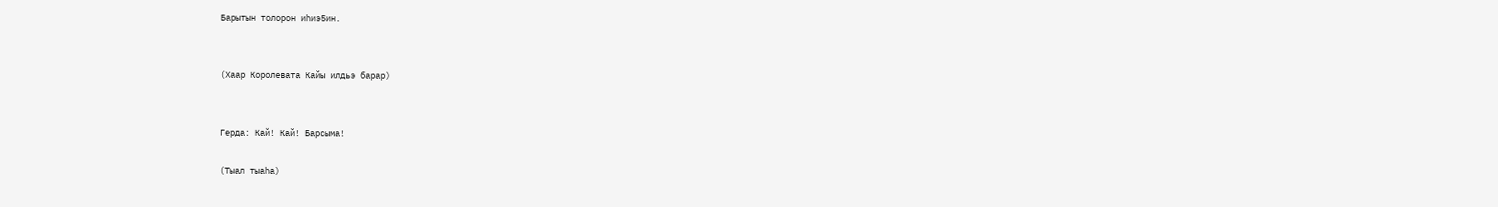Барытын толорон иhиэ5ин.


(Хаар Королевата Кайы илдьэ барар)


Герда: Кай! Кай! Барсыма!

(Тыал тыаhа)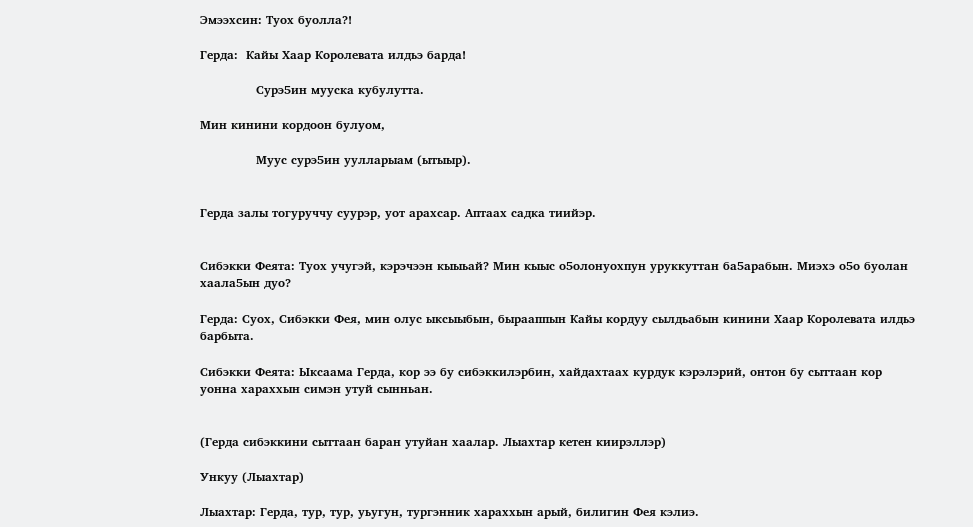Эмээхсин: Туох буолла?!

Герда:  Кайы Хаар Королевата илдьэ барда!

              Сурэ5ин мууска кубулутта.

Мин кинини кордоон булуом,

              Муус сурэ5ин уулларыам (ытыыр).


Герда залы тогуруччу суурэр, уот арахсар. Аптаах садка тиийэр.


Сибэкки Феята: Туох учугэй, кэрэчээн кыыьай? Мин кыыс о5олонуохпун уруккуттан ба5арабын. Миэхэ о5о буолан хаала5ын дуо?

Герда: Суох, Сибэкки Фея, мин олус ыксыыбын, бырааппын Кайы кордуу сылдьабын кинини Хаар Королевата илдьэ барбыта.

Сибэкки Феята: Ыксаама Герда, кор ээ бу сибэккилэрбин, хайдахтаах курдук кэрэлэрий, онтон бу сыттаан кор уонна хараххын симэн утуй сынньан.


(Герда сибэккини сыттаан баран утуйан хаалар. Лыахтар кетен киирэллэр)

Ункуу (Лыахтар)

Лыахтар: Герда, тур, тур, уьугун, тургэнник хараххын арый, билигин Фея кэлиэ.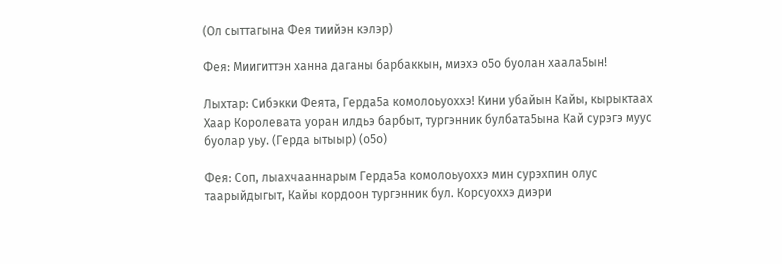(Ол сыттагына Фея тиийэн кэлэр)

Фея: Миигиттэн ханна даганы барбаккын, миэхэ о5о буолан хаала5ын!

Лыхтар: Сибэкки Феята, Герда5а комолоьуоххэ! Кини убайын Кайы, кырыктаах Хаар Королевата уоран илдьэ барбыт, тургэнник булбата5ына Кай сурэгэ муус буолар уьу. (Герда ытыыр) (о5о)

Фея: Соп, лыахчааннарым Герда5а комолоьуоххэ мин сурэхпин олус таарыйдыгыт, Кайы кордоон тургэнник бул. Корсуоххэ диэри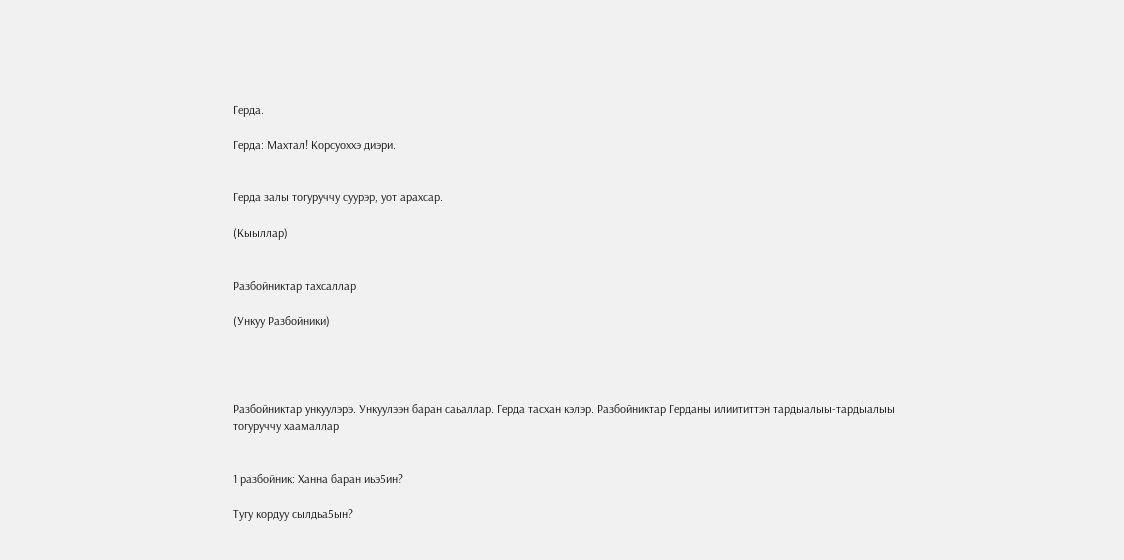Герда.

Герда: Махтал! Корсуоххэ диэри.


Герда залы тогуруччу суурэр, уот арахсар.

(Кыыллар)


Разбойниктар тахсаллар

(Ункуу Разбойники)




Разбойниктар ункуулэрэ. Ункуулээн баран саьаллар. Герда тасхан кэлэр. Разбойниктар Герданы илиититтэн тардыалыы-тардыалыы тогуруччу хаамаллар


1 разбойник: Ханна баран иьэ5ин?

Тугу кордуу сылдьа5ын?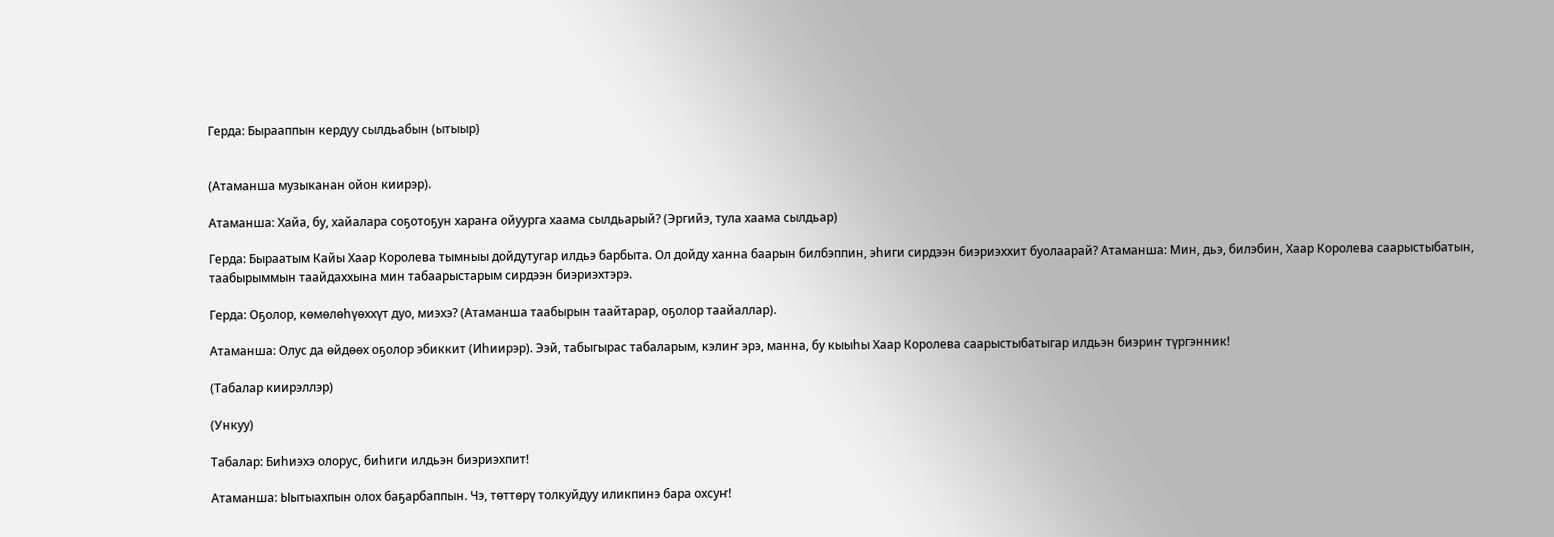Герда: Бырааппын кердуу сылдьабын (ытыыр)


(Атаманша музыканан ойон киирэр).

Атаманша: Хайа, бу, хайалара соҕотоҕун хараҥа ойуурга хаама сылдьарый? (Эргийэ, тула хаама сылдьар)

Герда: Быраатым Кайы Хаар Королева тымныы дойдутугар илдьэ барбыта. Ол дойду ханна баарын билбэппин, эhиги сирдээн биэриэххит буолаарай? Атаманша: Мин, дьэ, билэбин, Хаар Королева саарыстыбатын, таабырыммын таайдаххына мин табаарыстарым сирдээн биэриэхтэрэ.

Герда: Оҕолор, көмөлөһүөххүт дуо, миэхэ? (Атаманша таабырын таайтарар, оҕолор таайаллар).

Атаманша: Олус да өйдөөх оҕолор эбиккит (Иhиирэр). Ээй, табыгырас табаларым, кэлиҥ эрэ, манна, бу кыыhы Хаар Королева саарыстыбатыгар илдьэн биэриҥ түргэнник!

(Табалар киирэллэр)

(Ункуу)

Табалар: Биhиэхэ олорус, биhиги илдьэн биэриэхпит!

Атаманша: Ыытыахпын олох баҕарбаппын. Чэ, төттөрү толкуйдуу иликпинэ бара охсуҥ!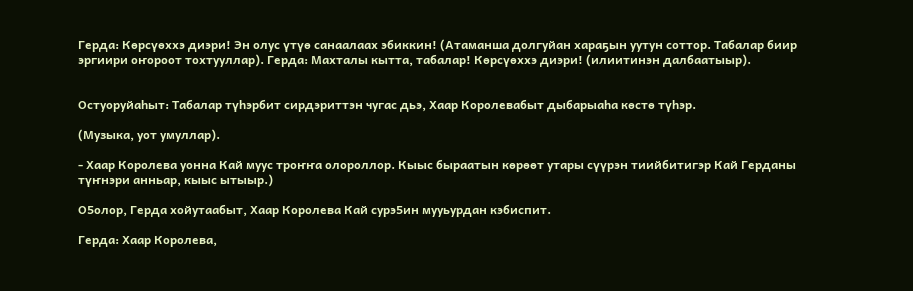Герда: Көрсүөххэ диэри! Эн олус үтүө санаалаах эбиккин! (Атаманша долгуйан хараҕын уутун соттор. Табалар биир эргиири оҥороот тохтууллар). Герда: Махталы кытта, табалар! Көрсүөххэ диэри! (илиитинэн далбаатыыр).


Остуоруйаһыт: Табалар түhэрбит сирдэриттэн чугас дьэ, Хаар Королевабыт дыбарыаhа көстө түhэр.

(Музыка, уот умуллар).

- Хаар Королева уонна Кай муус троҥҥа олороллор. Кыыс быраатын көрөөт утары сүүрэн тиийбитигэр Кай Герданы түҥнэри анньар, кыыс ытыыр.)

О5олор, Герда хойутаабыт, Хаар Королева Кай сурэ5ин мууьурдан кэбиспит.

Герда: Хаар Королева,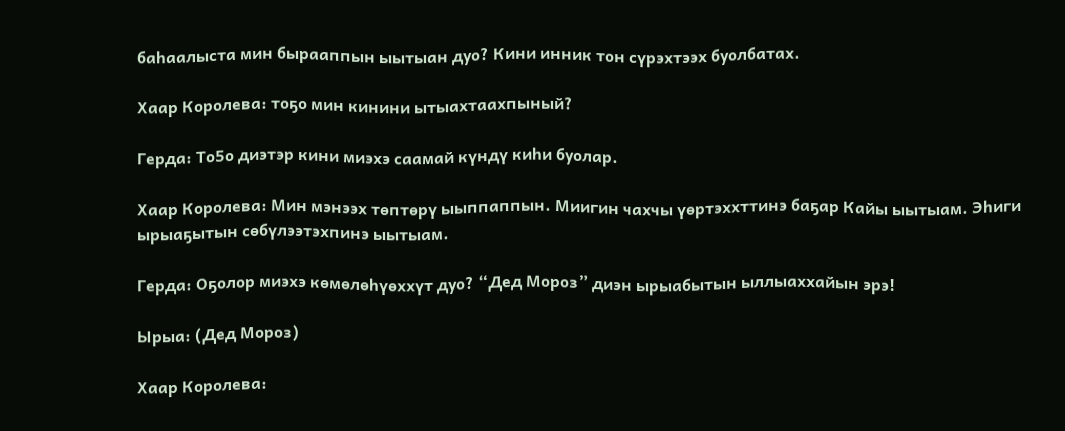баһаалыста мин бырааппын ыытыан дуо? Кини инник тон сүрэхтээх буолбатах.

Хаар Королева: тоҕо мин кинини ытыахтаахпыный?

Герда: То5о диэтэр кини миэхэ саамай күндү киһи буолар.

Хаар Королева: Мин мэнээх төптөрү ыыппаппын. Миигин чахчы үөртэххттинэ баҕар Кайы ыытыам. Эһиги ырыаҕытын сөбүлээтэхпинэ ыытыам.

Герда: Оҕолор миэхэ көмөлөһүөххүт дуо? “Дед Мороз” диэн ырыабытын ыллыаххайын эрэ!

Ырыа: (Дед Мороз)

Хаар Королева: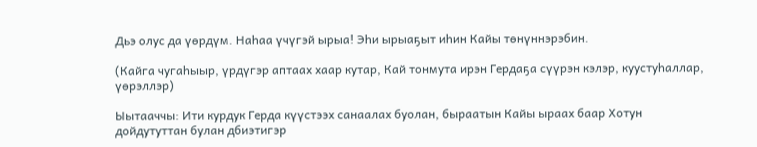Дьэ олус да үөрдүм. Наһаа үчүгэй ырыа! Эһи ырыаҕыт иһин Кайы төнүннэрэбин.

(Кайга чугаһыыр, үрдүгэр аптаах хаар кутар, Кай тонмута ирэн Гердаҕа сүүрэн кэлэр, куустуһаллар, үөрэллэр)

Ыытааччы: Ити курдук Герда күүстээх санаалах буолан, быраатын Кайы ыраах баар Хотун дойдутуттан булан дбиэтигэр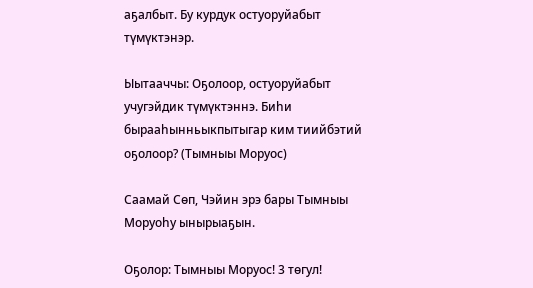аҕалбыт. Бу курдук остуоруйабыт түмүктэнэр.

Ыытааччы: Оҕолоор, остуоруйабыт учугэйдик түмүктэннэ. Биһи бырааһынньыкпытыгар ким тиийбэтий оҕолоор? (Тымныы Моруос)

Саамай Сөп, Чэйин эрэ бары Тымныы Моруоһу ынырыаҕын.

Оҕолор: Тымныы Моруос! 3 төгул!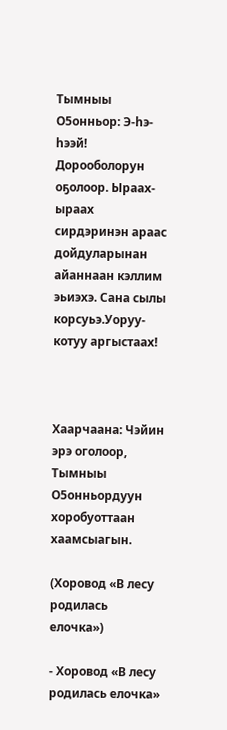Тымныы О5онньор: Э-һэ-һээй! Дорооболорун оҕолоор. Ыраах- ыраах сирдэринэн араас дойдуларынан айаннаан кэллим эьиэхэ. Сана сылы корсуьэ.Уоруу- котуу аргыстаах!



Хаарчаана: Чэйин эрэ оголоор, Тымныы О5онньордуун хоробуоттаан хаамсыагын.

(Хоровод «В лесу родилась елочка»)

- Хоровод «В лесу родилась елочка»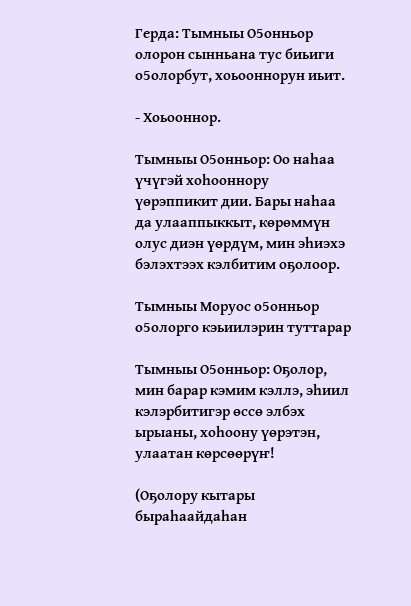Герда: Тымныы О5онньор олорон сынньана тус биьиги о5олорбут, хоьооннорун иьит.

- Хоьооннор.

Тымныы О5онньор: Оо наһаа үчүгэй хоһооннору үөрэппикит дии. Бары наһаа да улааппыккыт, көрөммүн олус диэн үөрдүм, мин эһиэхэ бэлэхтээх кэлбитим оҕолоор.

Тымныы Моруос о5онньор о5олорго кэьиилэрин туттарар

Тымныы О5онньор: Оҕолор, мин барар кэмим кэллэ, эһиил кэлэрбитигэр өссө элбэх ырыаны, хоһоону үөрэтэн, улаатан көрсөөрүҥ!

(Оҕолору кытары быраһаайдаһан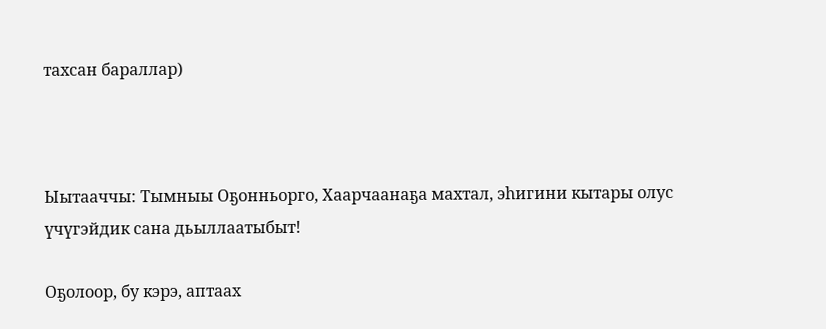тахсан бараллар)



Ыытааччы: Тымныы Оҕонньорго, Хаарчаанаҕа махтал, эһигини кытары олус үчүгэйдик сана дьыллаатыбыт!

Оҕолоор, бу кэрэ, аптаах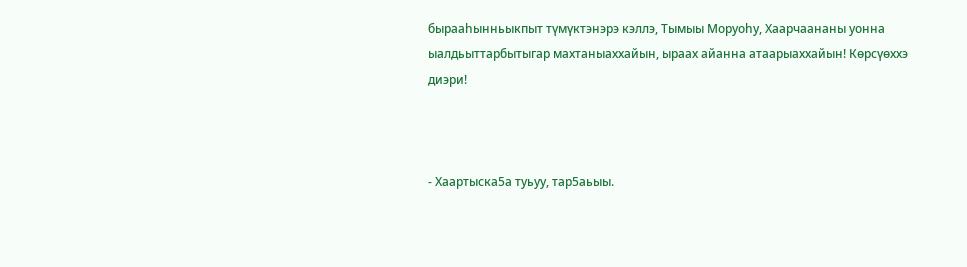бырааһынньыкпыт түмүктэнэрэ кэллэ, Тымыы Моруоһу, Хаарчаананы уонна ыалдьыттарбытыгар махтаныаххайын, ыраах айанна атаарыаххайын! Көрсүөххэ диэри!



- Хаартыска5а туьуу, тар5аьыы.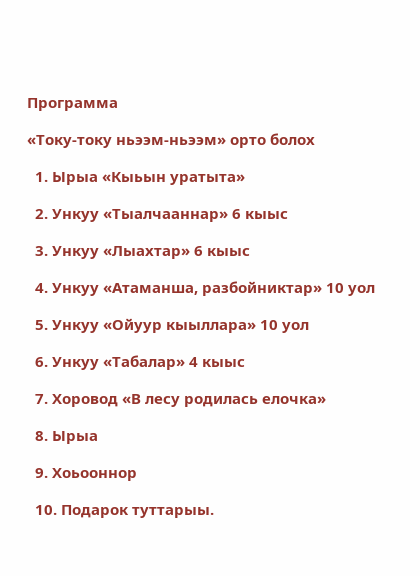Программа

«Току-току ньээм-ньээм» орто болох

  1. Ырыа «Кыьын уратыта»

  2. Ункуу «Тыалчааннар» 6 кыыс

  3. Ункуу «Лыахтар» 6 кыыс

  4. Ункуу «Атаманша, разбойниктар» 10 уол

  5. Ункуу «Ойуур кыыллара» 10 уол

  6. Ункуу «Табалар» 4 кыыс

  7. Хоровод «В лесу родилась елочка»

  8. Ырыа

  9. Хоьооннор

  10. Подарок туттарыы.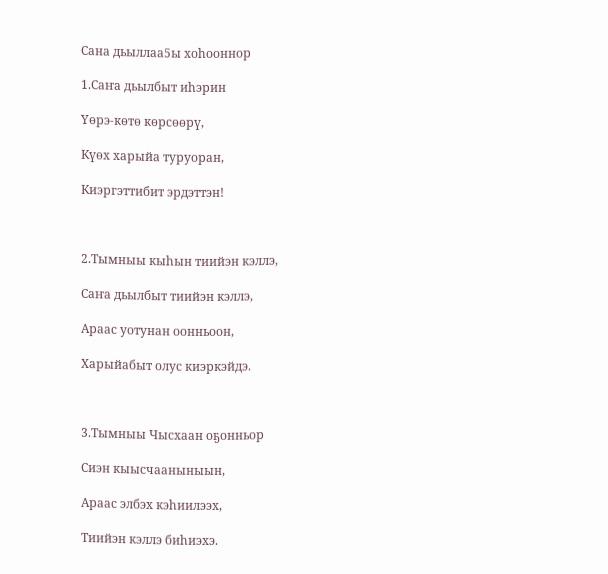Сана дьыллаа5ы хоhооннор

1.Саҥа дьылбыт иһэрин

Үөрэ-көтө көрсөөрү,

Күөх харыйа туруоран,

Киэргэттибит эрдэттэн!



2.Тымныы кыһын тиийэн кэллэ,

Саҥа дьылбыт тиийэн кэллэ,

Араас уотунан оонньоон,

Харыйабыт олус киэркэйдэ.



3.Тымныы Чысхаан оҕонньор

Сиэн кыысчааныныын,

Араас элбэх кэһиилээх,

Тиийэн кэллэ биһиэхэ.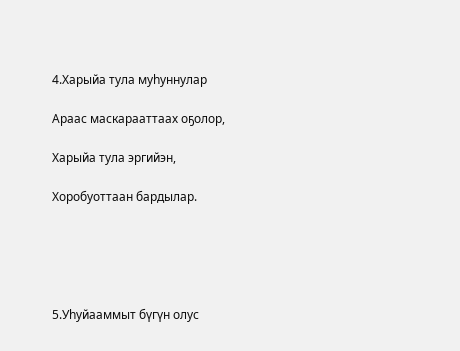4.Харыйа тула муһуннулар

Араас маскарааттаах оҕолор,

Харыйа тула эргийэн,

Хоробуоттаан бардылар.





5.Уһуйааммыт бүгүн олус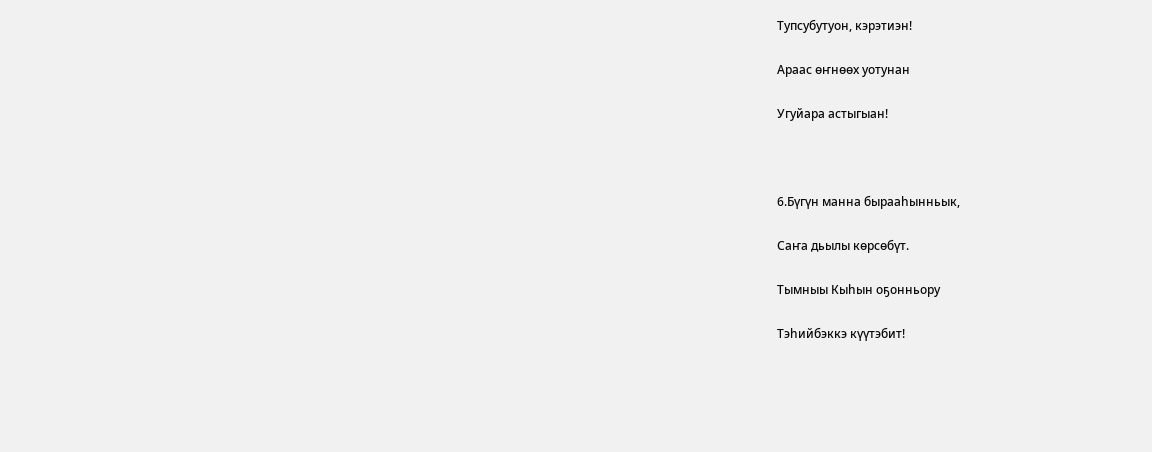Тупсубутуон, кэрэтиэн!

Араас өҥнөөх уотунан

Угуйара астыгыан!



6.Бүгүн манна бырааһынньык,

Саҥа дьылы көрсөбүт.

Тымныы Кыһын оҕонньору

Тэһийбэккэ күүтэбит!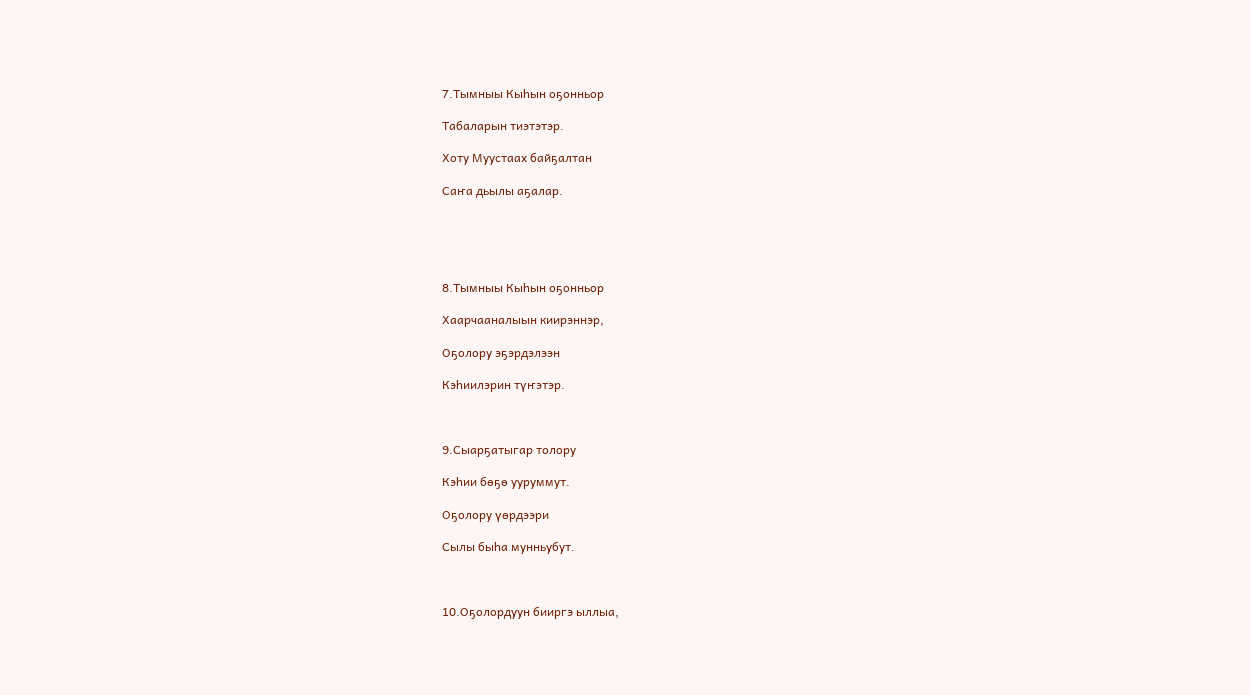7.Тымныы Кыһын оҕонньор

Табаларын тиэтэтэр.

Хоту Муустаах байҕалтан

Саҥа дьылы аҕалар.





8.Тымныы Кыһын оҕонньор

Хаарчааналыын киирэннэр,

Оҕолору эҕэрдэлээн

Кэһиилэрин түҥэтэр.



9.Сыарҕатыгар толору

Кэһии бөҕө ууруммут.

Оҕолору үөрдээри

Сылы быһа мунньубут.



10.Оҕолордуун бииргэ ыллыа,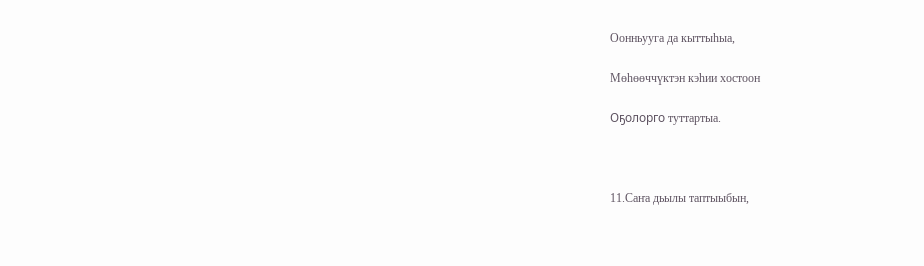Оонньууга да кыттыһыа,

Мөһөөччүктэн кэһии хостоон

Оҕолорго туттартыа.



11.Саҥа дьылы таптыыбын,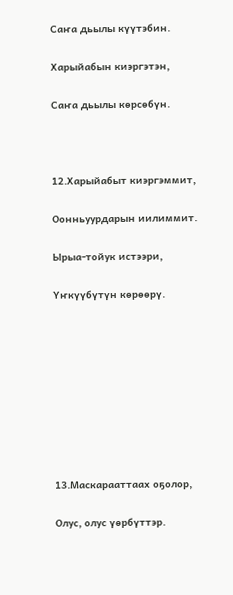Саҥа дьылы күүтэбин.

Харыйабын киэргэтэн,

Саҥа дьылы көрсөбүн.



12.Харыйабыт киэргэммит,

Оонньуурдарын иилиммит.

Ырыа-тойук истээри,

Үҥкүүбүтүн көрөөрү.









13.Маскарааттаах оҕолор,

Олус, олус үөрбүттэр.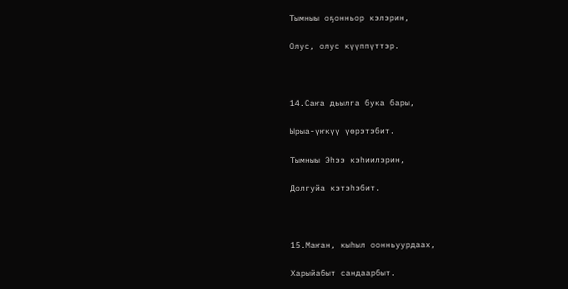Тымныы оҕонньор кэлэрин,

Олус, олус күүппүттэр.



14.Саҥа дьылга бука бары,

Ырыа-үҥкүү үөрэтэбит.

Тымныы Эһээ кэһиилэрин,

Долгуйа кэтэһэбит.



15.Маҥан, кыһыл оонньуурдаах,

Харыйабыт сандаарбыт.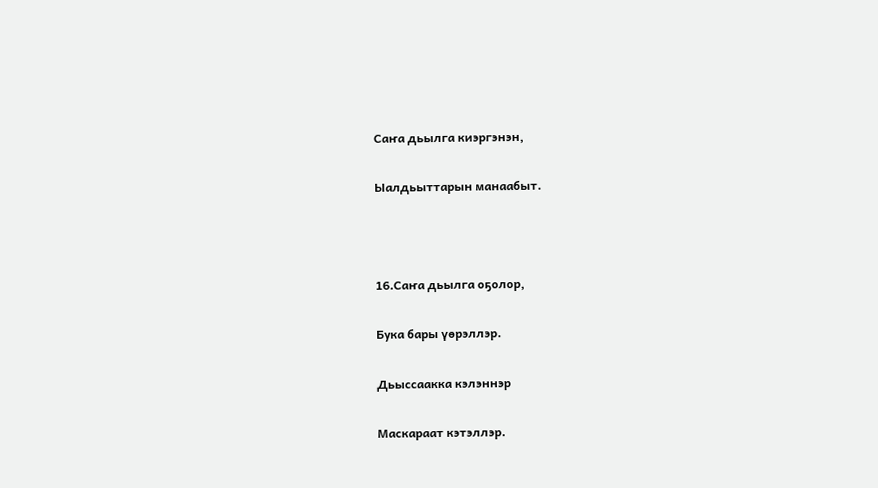Саҥа дьылга киэргэнэн,

Ыалдьыттарын манаабыт.



16.Саҥа дьылга оҕолор,

Бука бары үөрэллэр.

Дьыссаакка кэлэннэр

Маскараат кэтэллэр.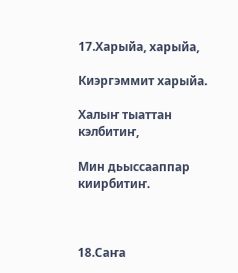17.Харыйа, харыйа,

Киэргэммит харыйа.

Халыҥ тыаттан кэлбитиҥ,

Мин дьыссааппар киирбитиҥ.



18.Саҥа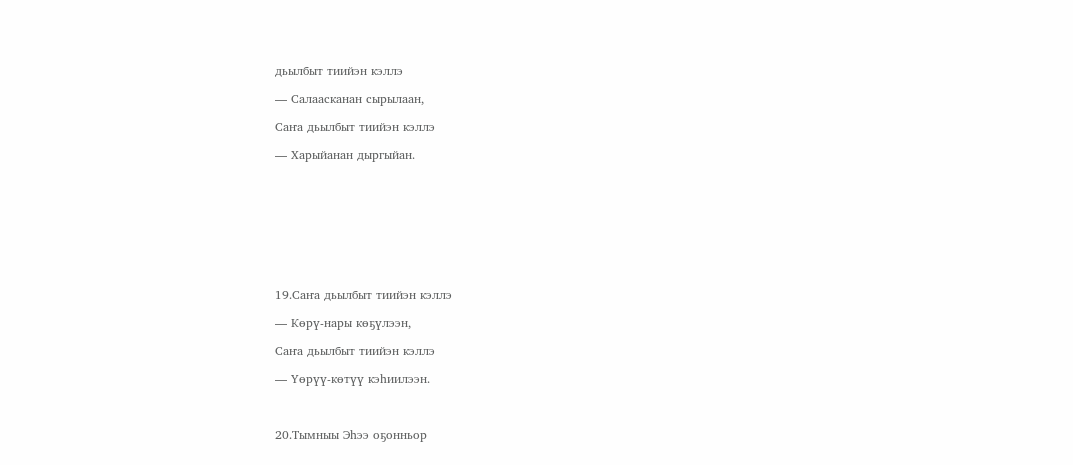дьылбыт тиийэн кэллэ

— Салаасканан сырылаан,

Саҥа дьылбыт тиийэн кэллэ

— Харыйанан дыргыйан.









19.Саҥа дьылбыт тиийэн кэллэ

— Көрү-нары көҕүлээн,

Саҥа дьылбыт тиийэн кэллэ

— Үөрүү-көтүү кэһиилээн.



20.Тымныы Эһээ оҕонньор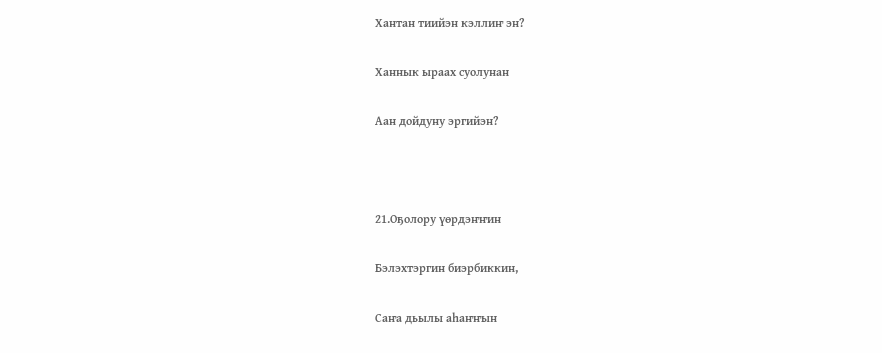Хантан тиийэн кэллиҥ эн?

Ханнык ыраах суолунан

Аан дойдуну эргийэн?



21.Оҕолору үөрдэҥҥин

Бэлэхтэргин биэрбиккин,

Саҥа дьылы аһаҥҥын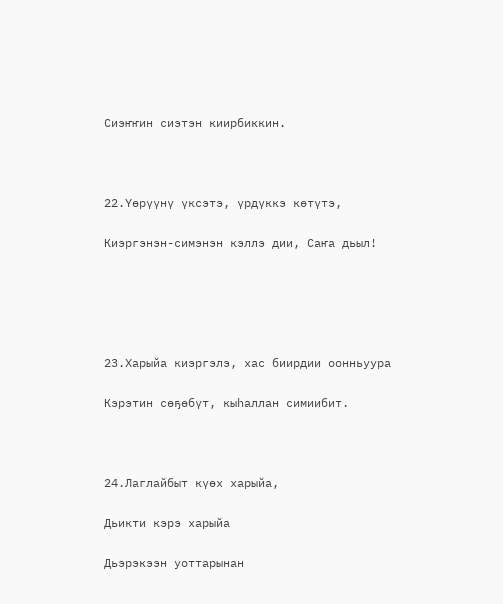Сиэҥҥин сиэтэн киирбиккин.



22.Үөрүүнү үксэтэ, үрдүккэ көтүтэ,

Киэргэнэн-симэнэн кэллэ дии, Саҥа дьыл!





23.Харыйа киэргэлэ, хас биирдии оонньуура

Кэрэтин сөҕөбүт, кыһаллан симиибит.



24.Лаглайбыт күөх харыйа,

Дьикти кэрэ харыйа

Дьэрэкээн уоттарынан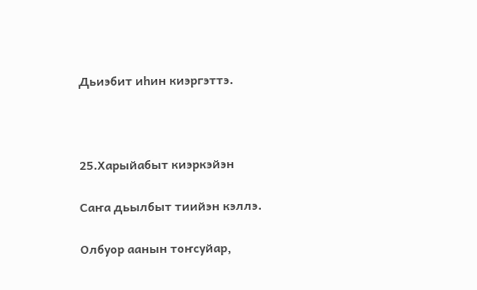Дьиэбит иһин киэргэттэ.



25.Харыйабыт киэркэйэн

Саҥа дьылбыт тиийэн кэллэ.

Олбуор аанын тоҥсуйар,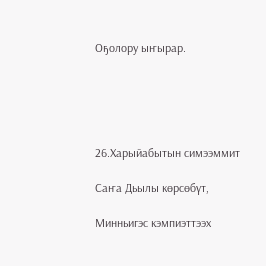Оҕолору ыҥырар.





26.Харыйабытын симээммит

Саҥа Дьылы көрсөбүт,

Минньигэс кэмпиэттээх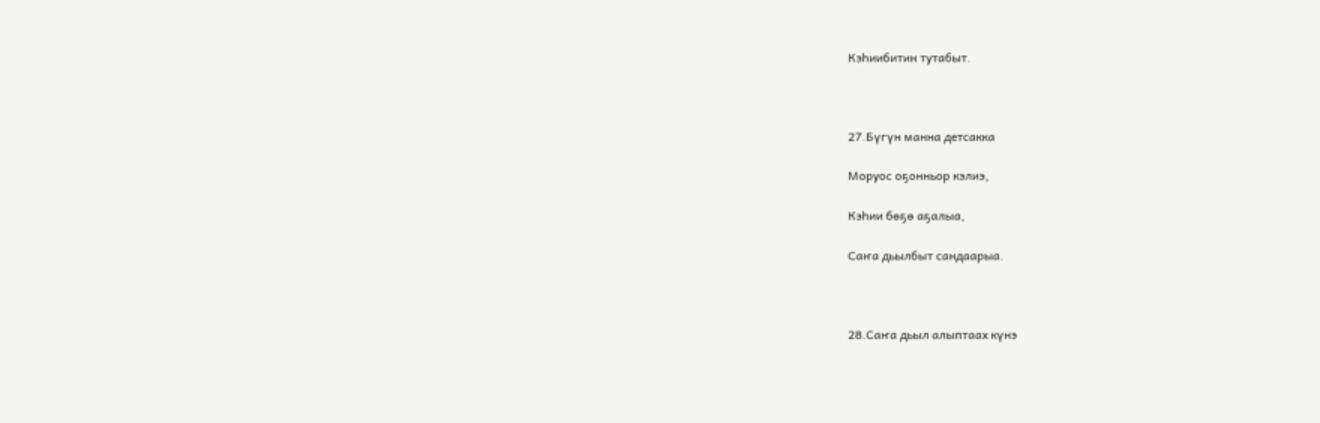Кэһиибитин тутабыт.



27.Бүгүн манна детсакка

Моруос оҕонньор кэлиэ,

Кэһии бөҕө аҕалыа,

Саҥа дьылбыт сандаарыа.



28.Саҥа дьыл алыптаах күнэ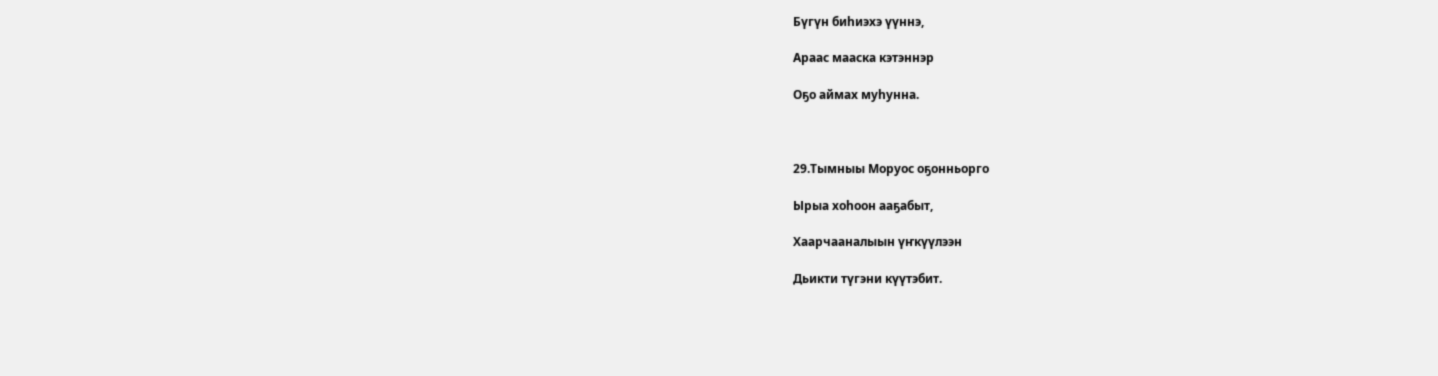Бүгүн биһиэхэ үүннэ,

Араас мааска кэтэннэр

Оҕо аймах муһунна.



29.Тымныы Моруос оҕонньорго

Ырыа хоһоон ааҕабыт,

Хаарчааналыын үҥкүүлээн

Дьикти түгэни күүтэбит.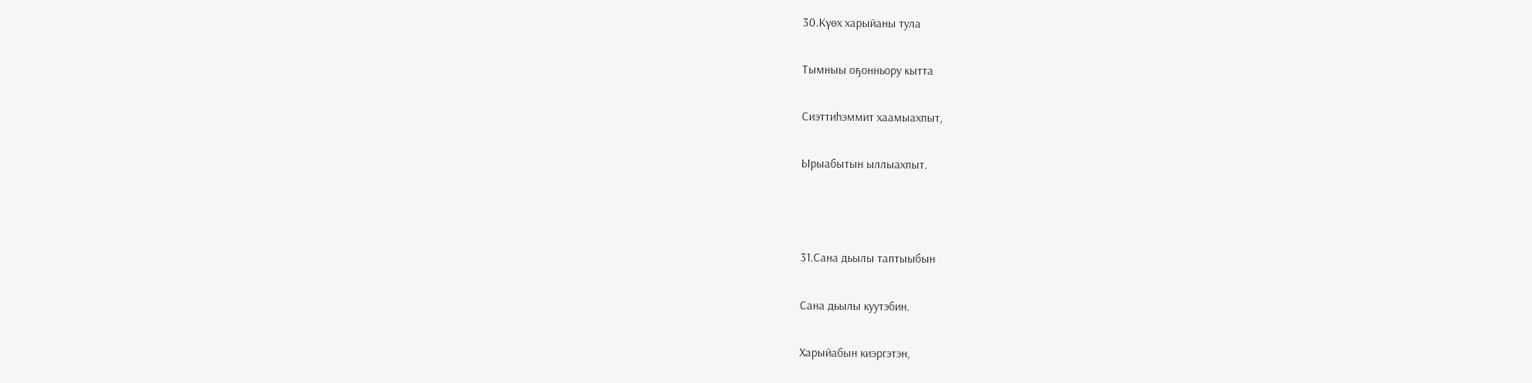30.Күөх харыйаны тула

Тымныы оҕонньору кытта

Сиэттиһэммит хаамыахпыт,

Ырыабытын ыллыахпыт.



31.Сана дьылы таптыыбын

Сана дьылы куутэбин.

Харыйабын киэргэтэн,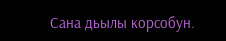Сана дьылы корсобун.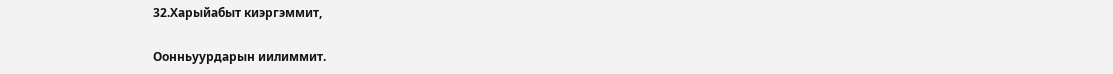32.Харыйабыт киэргэммит,

Оонньуурдарын иилиммит.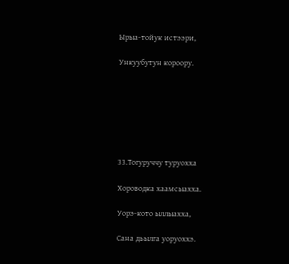Ырыа-тойук истээри,

Ункуубутун короору.







33.Тогуруччу туруохха

Хороводка хаамсыахха.

Уорэ-кото ыллыахха,

Сана дьылга уоруоххэ.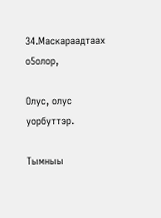34.Маскараадтаах о5олор,

Олус, олус уорбуттэр.

Тымныы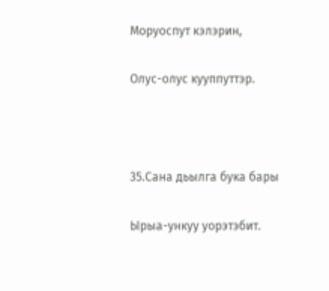Моруоспут кэлэрин,

Олус-олус кууппуттэр.



35.Сана дьылга бука бары

Ырыа-ункуу уорэтэбит.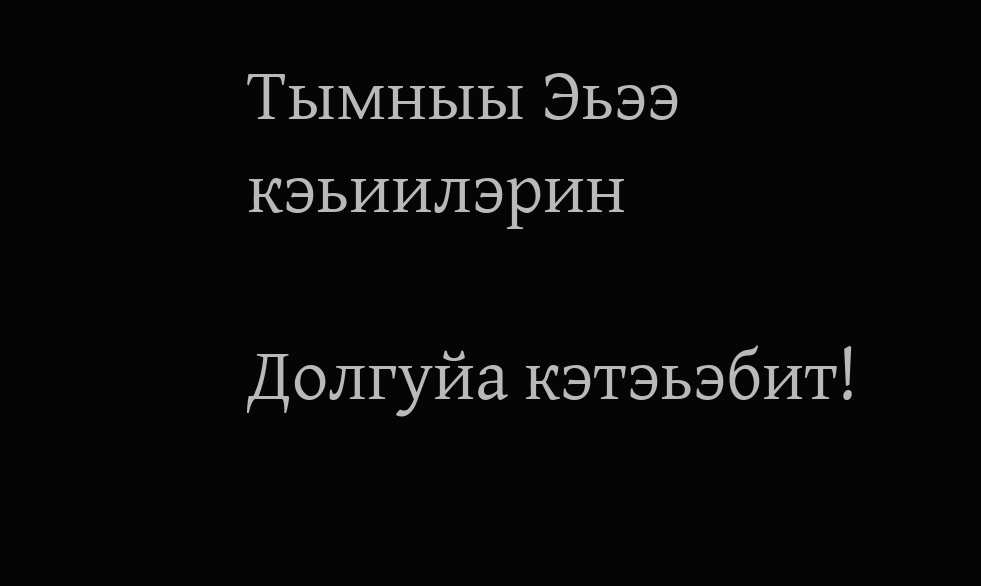Тымныы Эьээ кэьиилэрин

Долгуйа кэтэьэбит!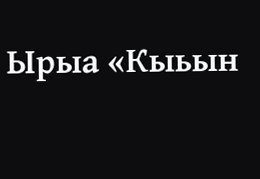Ырыа «Кыьын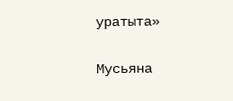уратыта»

Мусьяна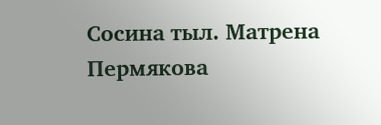Сосина тыл. Матрена Пермякова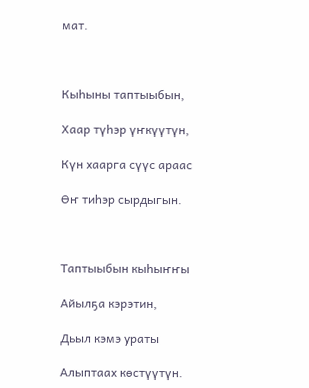мат.



Кыһыны таптыыбын,

Хаар түһэр үҥкүүтүн,

Күн хаарга сүүс араас

Өҥ тиһэр сырдыгын.



Таптыыбын кыһыҥҥы

Айылҕа кэрэтин,

Дьыл кэмэ ураты

Алыптаах көстүүтүн.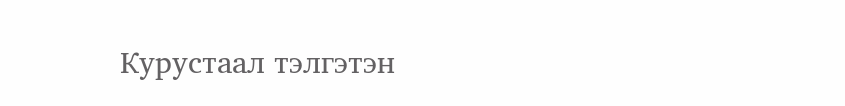Курустаал тэлгэтэн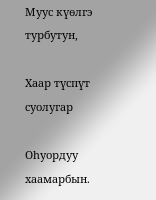Муус күөлгэ турбутун,

Хаар түспүт суолугар

Оһуордуу хаамарбын.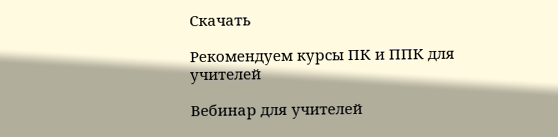Скачать

Рекомендуем курсы ПК и ППК для учителей

Вебинар для учителей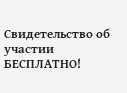Свидетельство об участии БЕСПЛАТНО!